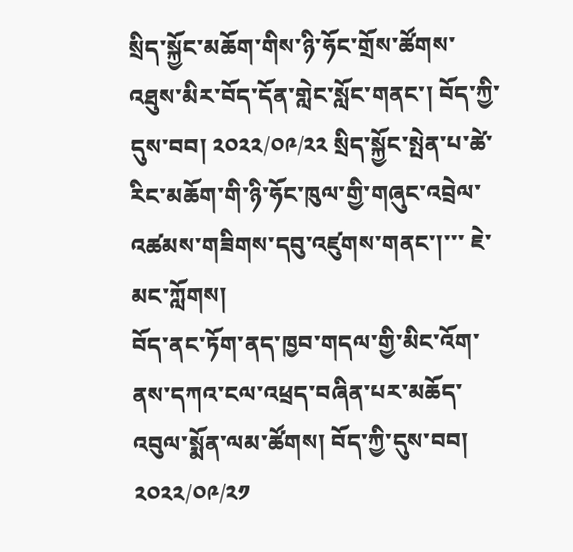སྲིད་སྐྱོང་མཆོག་གིས་ཉི་ཧོང་གྲོས་ཚོགས་འཐུས་མིར་བོད་དོན་གླེང་སློང་གནང་། བོད་ཀྱི་དུས་བབ། ༢༠༢༢/༠༩/༢༢ སྲིད་སྐྱོང་སྤེན་པ་ཚེ་རིང་མཆོག་གི་ཉི་ཧོང་ཁུལ་གྱི་གཞུང་འབྲེལ་འཚམས་གཟིགས་དབུ་འཛུགས་གནང་།་་་ ཇེ་མང་ཀློགས།
བོད་ནང་ཏོག་ནད་ཁྱབ་གདལ་གྱི་མིང་འོག་ནས་དཀའ་ངལ་འཕྲད་བཞིན་པར་མཆོད་འབུལ་སྨོན་ལམ་ཚོགས། བོད་ཀྱི་དུས་བབ། ༢༠༢༢/༠༩/༢༡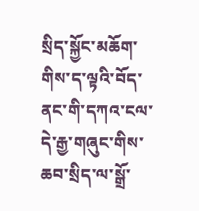སྲིད་སྐྱོང་མཆོག་གིས་ད་ལྟའི་བོད་ནང་གི་དཀའ་ངལ་དེ་རྒྱ་གཞུང་གིས་ཆབ་སྲིད་ལ་སྒྲོ་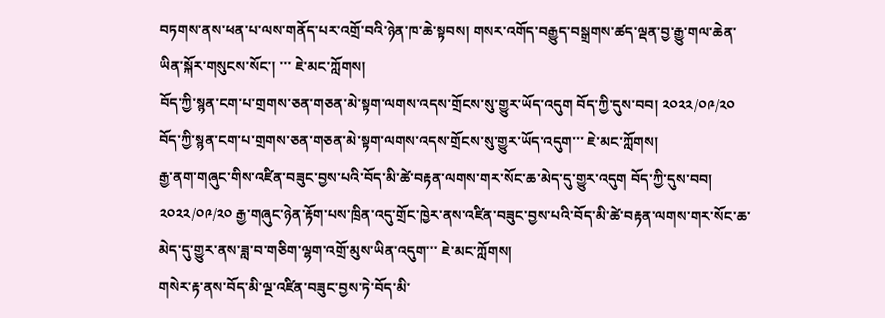བཏགས་ནས་ཕན་པ་ལས་གནོད་པར་འགྲོ་བའི་ཉེན་ཁ་ཆེ་སྟབས། གསར་འགོད་བརྒྱུད་བསྒྲགས་ཚད་ལྡན་བྱ་རྒྱུ་གལ་ཆེན་ཡིན་སྐོར་གསུངས་སོང་། ་་་ ཇེ་མང་ཀློགས།
བོད་ཀྱི་སྙན་ངག་པ་གྲགས་ཅན་གཅན་མེ་སྟག་ལགས་འདས་གྲོངས་སུ་གྱུར་ཡོད་འདུག བོད་ཀྱི་དུས་བབ། ༢༠༢༢/༠༩/༢༠ བོད་ཀྱི་སྙན་ངག་པ་གྲགས་ཅན་གཅན་མེ་སྟག་ལགས་འདས་གྲོངས་སུ་གྱུར་ཡོད་འདུག་་་ ཇེ་མང་ཀློགས།
རྒྱ་ནག་གཞུང་གིས་འཛིན་བཟུང་བྱས་པའི་བོད་མི་ཚེ་བརྟན་ལགས་གར་སོང་ཆ་མེད་དུ་གྱུར་འདུག བོད་ཀྱི་དུས་བབ། ༢༠༢༢/༠༩/༢༠ རྒྱ་གཞུང་ཉེན་རྟོག་པས་ཁྲིན་འདུ་གྲོང་ཁྱེར་ནས་འཛིན་བཟུང་བྱས་པའི་བོད་མི་ཚེ་བརྟན་ལགས་གར་སོང་ཆ་མེད་དུ་གྱུར་ནས་ཟླ་བ་གཅིག་ལྷག་འགྲོ་མུས་ཡིན་འདུག་་་ ཇེ་མང་ཀློགས།
གསེར་རྟ་ནས་བོད་མི་ལྔ་འཛིན་བཟུང་བྱས་ཏེ་བོད་མི་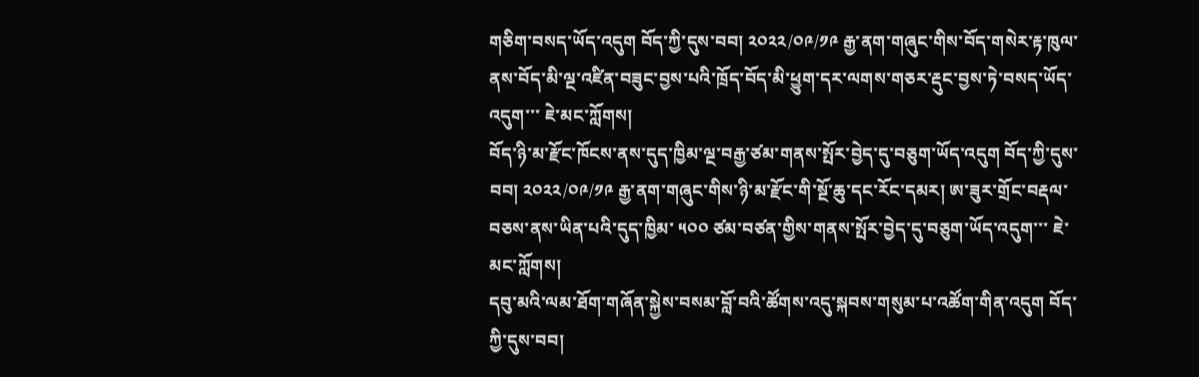གཅིག་བསད་ཡོད་འདུག བོད་ཀྱི་དུས་བབ། ༢༠༢༢/༠༩/༡༩ རྒྱ་ནག་གཞུང་གིས་བོད་གསེར་རྟ་ཁུལ་ནས་བོད་མི་ལྔ་འཛིན་བཟུང་བྱས་པའི་ཁྲོད་བོད་མི་ཕྱུག་དར་ལགས་གཅར་རྡུང་བྱས་ཏེ་བསད་ཡོད་འདུག་་་ ཇེ་མང་ཀློགས།
བོད་ཉི་མ་རྫོང་ཁོངས་ནས་དུད་ཁྱིམ་ལྔ་བརྒྱ་ཙམ་གནས་སྤོར་བྱེད་དུ་བཅུག་ཡོད་འདུག བོད་ཀྱི་དུས་བབ། ༢༠༢༢/༠༩/༡༩ རྒྱ་ནག་གཞུང་གིས་ཉི་མ་རྫོང་གི་སྔོ་ཆུ་དང་རོང་དམར། ཨ་ཟུར་གྲོང་བརྡལ་བཅས་ནས་ཡིན་པའི་དུད་ཁྱིམ་ ༥༠༠ ཙམ་བཙན་གྱིས་གནས་སྤོར་བྱེད་དུ་བཅུག་ཡོད་འདུག་་་ ཇེ་མང་ཀློགས།
དབུ་མའི་ལམ་ཐོག་གཞོན་སྐྱེས་བསམ་བློ་བའི་ཚོགས་འདུ་སྐབས་གསུམ་པ་འཚོག་གིན་འདུག བོད་ཀྱི་དུས་བབ།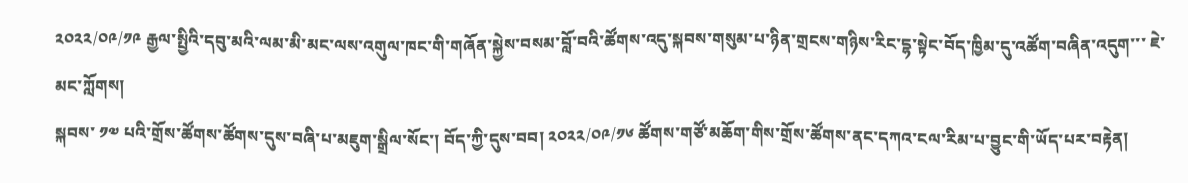༢༠༢༢/༠༩/༡༩ རྒྱལ་སྤྱིའི་དབུ་མའི་ལམ་མི་མང་ལས་འགུལ་ཁང་གི་གཞོན་སྐྱེས་བསམ་བློ་བའི་ཚོགས་འདུ་སྐབས་གསུམ་པ་ཉིན་གྲངས་གཉིས་རིང་དྷ་སྟེང་བོད་ཁྱིམ་དུ་འཚོག་བཞིན་འདུག་་་ ཇེ་མང་ཀློགས།
སྐབས་ ༡༧ པའི་གྲོས་ཚོགས་ཚོགས་དུས་བཞི་པ་མཇུག་སྒྲིལ་སོང་། བོད་ཀྱི་དུས་བབ། ༢༠༢༢/༠༩/༡༦ ཚོགས་གཙོ་མཆོག་གིས་གྲོས་ཚོགས་ནང་དཀའ་ངལ་རིམ་པ་བྱུང་གི་ཡོད་པར་བརྟེན།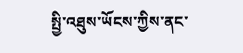སྤྱི་འཐུས་ཡོངས་ཀྱིས་ནང་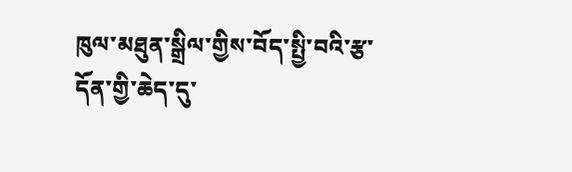ཁུལ་མཐུན་སྒྲིལ་གྱིས་བོད་སྤྱི་བའི་རྩ་དོན་གྱི་ཆེད་དུ་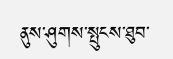ནུས་ཤུགས་སྤུངས་ཐུབ་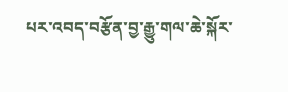པར་འབད་བརྩོན་བྱ་རྒྱུ་གལ་ཆེ་སྐོར་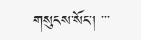གསུངས་སོང་། ་་་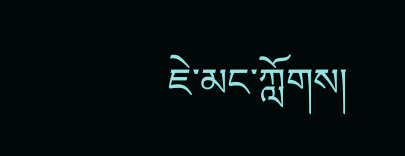ཇེ་མང་ཀློགས།